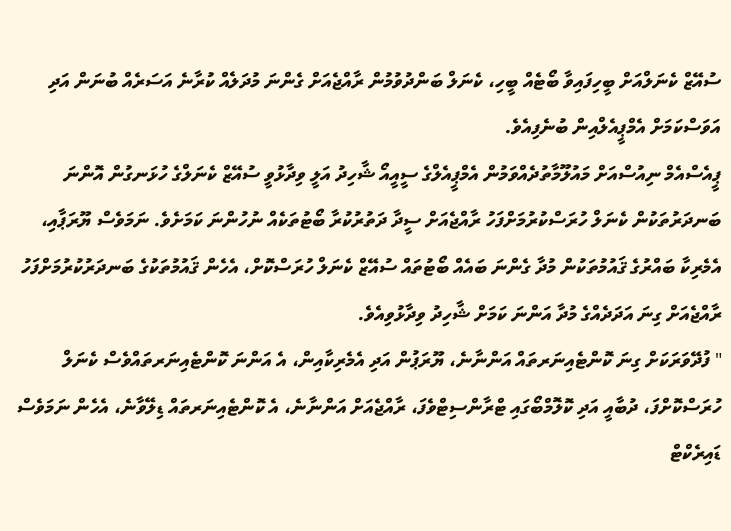ސުއޭޒް ކެނަލްއަށް ބީހިފައިވާ ބޯޓެއް ބީހި، ކެނަލް ބަންދުވުމުން ރާއްޖެއަށް ގެންނަ މުދަލެއް ކުރާނެ އަސަރެއް ބުނަން އަދި އަވަސްކަމަށް އެމްޕީއެލްއިން ބުނެފިއެވެ.
ޕީއެސްއެމް ނިއުސްއަށް މައުލޫމާތުދެއްވަމުން އެމްޕީއެލްގެ ސީއީއޯ ޝާހިދު އަލީ ވިދާޅުވީ ސުއޭޒް ކެނަލްގެ ހުޅަނގުން އޮންނަ ބަނދަރުތަކުން ކެނަލް ހުރަސްކުރުމަށްފަހު ރާއްޖެއަށް ސީދާ ދަތުރުކުރާ ބޯޓުތަކެއް ނުހުންނަ ކަމަށެވެ. ނަމަވެސް ޔޫރަޕާއި، އެމެރިކާ ބައްރުގެ ޤައުމުތަކުން މުދާ ގެންނަ ބައެއް ބޯޓުތައް ސުއޭޒް ކެނަލް ހުރަސްކޮށް، އެހެން ޤައުމުތަކުގެ ބަނދަރުކުރުމަށްފަހު ރާއްޖެއަށް ގިނަ އަދަދެއްގެ މުދާ އަންނަ ކަމަށް ޝާހިދު ވިދާޅުވިއެވެ.
" ފުދޭވަރަކަށް ގިނަ ކޮންޓެއިނަރތައް އަންނާނެ، ޔޫރަޕުން އަދި އެމެރިކާއިން، އެ އަންނަ ކޮންޓެއިނަރތައްވެސް ކެނަލް ހުރަސްކޮށްފަ، ދުބާއީ އަދި ކޮލޮމްބޯގައި ޓްރާންސިޓްވެފަ، ރާއްޖެއަށް އަންނާނެ، އެ ކޮންޓެއިނަރތައް ޑިލޭވާނެ، އެހެން ނަމަވެސް ޑައިރެކްޓް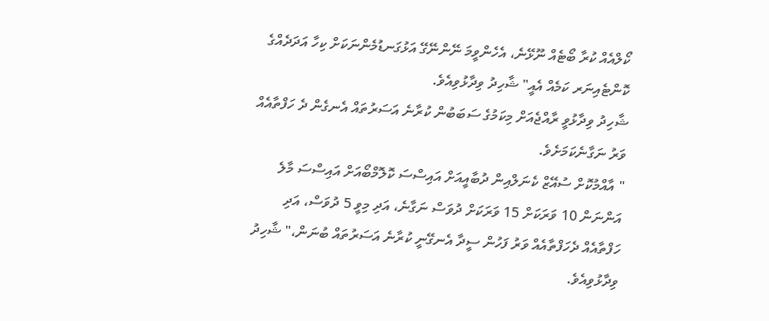ކޯލްއެއް ކުރާ ބޯޓެއް ނޫޅޭނެ، އެހެންވީމަ ނޭންނޭގޭ އަޅުގަނޑުމެންނަކަށް ކިހާ އަދަދެއްގެ ކޮންޓެއިނަރ ކަމެއް އެއީ" ޝާހިދު ވިދާޅުވިއެވެ.
ޝާހިދު ވިދާޅުވީ ރާއްޖެއަށް މިކަމުގެ ސަބަބުން ކުރާނެ އަސަރުތައް އެނގެން ދެ ހަފްތާއެއް ވަރު ނަގާނެކަމަށެވެ.
" އާއްމުކޮށް ސުއޭޒް ކެނަލްއިން ދުބާއީއަށް އައިސްސަ ކޮލޮމްބޯއަށް އައިސްސަ މާލެ އަންނަން 10 ވަރަކަށް 15 ވަރަކަށް ދުވަސް ނަގާނެ، އަދި މިވީ 5 ދުވަސް، އަދި ހަފްތާއެއް ދެހަފްތާއެއް ވަރު ފަހުން ސީދާ އެނގޭނީ ކުރާނެ އަސަރުތައް ބުނަން،" ޝާހިދު ވިދާޅުވިއެވެ.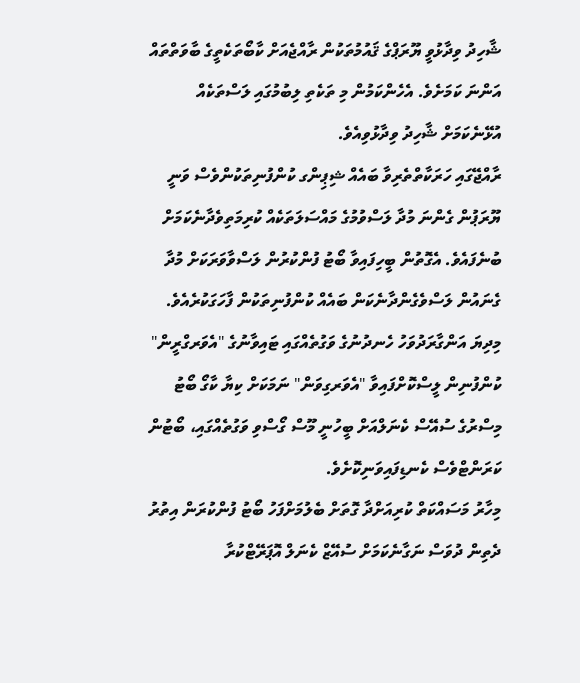ޝާހިދު ވިދާޅުވީ ޔޫރަޕްގެ ޤައުމުތަކުން ރާއްޖެއަށް ކާބޯތަކެތީގެ ބާވަތްތައް އަންނަ ކަމަށެވެ. އެހެންކަމުން މި ތަކެތި ލިބުމުގައި ލަސްތަކެއް އުޅޭނެކަމަށް ޝާހިދު ވިދާޅުވިއެވެ.
ރާއްޖޭގައި ހަރަކާތްތެރިވާ ބައެއް ޝިޕިންގ ކުންފުނިތަކުންވެސް ވަނީ ޔޫރަޕުން ގެންނަ މުދާ ލަސްވުމުގެ މައްސަލަތަކެއް ކުރިމަތިވެދާނެކަމަށް ބުނެފައެވެ. އެގޮތުން ބީހިފައިވާ ބޯޓު ފުންކުރުން ލަސްވާވަރަކަށް މުދާ ގެނައުން ލަސްވެގެންދާނެކަން ބައެއް ކުންފުނިތަކުން ފާހަގަކުރެއެވެ.
މިދިޔަ އަންގާރަދުވަހު ހެނދުނުގެ ވަގުތެއްގައި ޓައިވާނުގެ "އެވަރގްރީން" ކުންފުނިން ލީސްކޮށްފައިވާ "އެވަރގިވަން" ނަމަކަށް ކިޔާ ކާގޯ ބޯޓު މިސްރުގެ ސުއޭސް ކެނަލްއަށް ބީހުނީ މޫސް ގޯސްވި ވަގުތެއްގައި، ބޯޓުން ކަރަންޓްވެސް ކެނޑިފައިވަނިކޮށެވެ.
މިހާރު މަސައްކަތް ކުރިއަށްދާ ގޮތަށް ބެލުމަށްފަހު ބޯޓު ފުންކުރަން އިތުރު ދެތިން ދުވަސް ނަގާނެކަމަށް ސުއޭޒް ކެނަލް އޮޕަރޭޓްކުރާ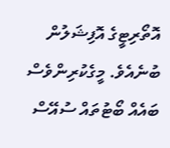އޮތޯރިޓީގެ އޮފިޝަލުން ބުނެއެވެ. މީގެކުރިންވެސް ބައެއް ބޯޓުތައް ސުއޭސް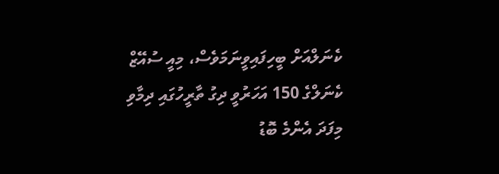ކެނަލްއަށް ބީހިފައިވީނަމަވެސް، މިއީ ސުއޭޒް ކެނަލްގެ 150 އަހަރުވީ ދިގު ތާރީހުގައި ދިމާވި މިފަދަ އެންމެ ބޮޑު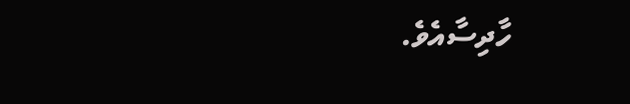ހާދިސާއެވެ.